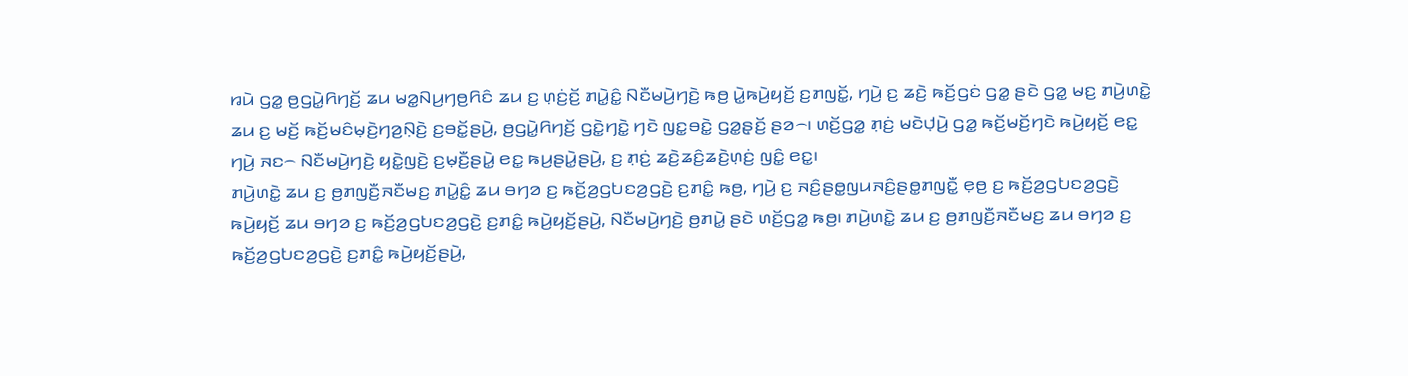ꤙꤣꤧ ꤞꤤ꤭ ꤥ꤬ꤞꤣꤧ꤭ꤖꤚꤢꤩ꤬ ꤘꤣ ꤗꤤ꤭ꤡꤣ꤬ꤚꤥ꤬ꤖꤢꤨ ꤘꤣ ꤢ꤬ ꤛ꤫ꤢꤦ꤬ꤢꤩ꤬ ꤊꤣꤧ꤭ꤢꤨ꤭ ꤡꤢꤪꤗꤣꤧ꤬ꤚꤢꤧ꤬ ꤒꤥ꤬ ꤣꤧ꤭ꤒꤣꤧ꤬ꤟꤢꤩ꤬ ꤢ꤬ꤊꤜꤢꤩ꤭, ꤚꤣꤧ꤬ ꤢ꤬ ꤘꤢꤧ꤬ ꤒꤢꤩ꤬ꤞꤢꤦ ꤞꤤ꤭ ꤔꤢꤧ ꤞꤤ꤭ ꤗꤢ꤬ ꤊꤣꤧ꤬ꤛꤢꤧ꤭ ꤘꤣ ꤢ꤬ ꤗꤢꤩ꤬ ꤒꤢꤩ꤬ꤗꤢꤨꤗ꤫ꤢꤧ꤬ꤚꤤ꤬ꤡ꤫ꤢꤧ꤬ ꤢ꤬ꤋꤢꤩ꤭ꤔꤣꤧ꤬, ꤥ꤬ꤞꤣꤧ꤭ꤖꤚꤢꤩ꤬ ꤞꤢꤧ꤭ꤚꤢꤧ꤭ ꤚꤢꤧ ꤜꤢ꤭ꤋꤢꤧ꤭ ꤞꤤ꤭ꤔ꤫ꤢꤩ꤬ ꤔꤤ꤮꤯ ꤛꤢꤩ꤬ꤞꤤ꤭ ꤊ꤫ꤢꤦ꤬ ꤗꤢꤧꤓ꤫ꤣꤧ꤬ ꤞꤤ꤭ ꤒꤢꤩ꤬ꤗꤢꤩ꤬ꤚꤢꤧ ꤒꤣꤧ꤬ꤟꤢꤩ꤬ ꤕꤢ꤭ ꤚꤣꤧ꤬ ꤏꤢ꤮ ꤡꤢꤪꤗꤣꤧ꤬ꤚꤢꤧ꤬ ꤟꤢꤧ꤭ꤜꤢꤧ꤬ ꤢ꤬ꤗ꤫ꤢꤪ꤬ꤔꤣꤧ꤭ ꤕꤢ꤭ ꤒꤣ꤬ꤔꤣꤧ꤭ꤔꤣꤧ꤬, ꤢ꤬ ꤊ꤫ꤢꤦ꤬ ꤘꤢꤧ꤬ꤘꤢꤨ꤬ꤘꤢꤧ꤬ꤛ꤫ꤢꤦ꤬ ꤜꤢꤨ꤭ ꤕꤢ꤭꤯
ꤊꤣꤧ꤬ꤛꤢꤧ꤭ ꤘꤣ ꤢ꤬ ꤥ꤬ꤊꤜꤢꤪ꤬ꤏꤢꤪꤗꤢ꤬ ꤊꤣꤧ꤭ꤢꤨ꤭ ꤘꤣ ꤋꤚꤤ ꤢ꤬ ꤒꤢꤩ꤬ꤤ꤬ꤞꤝꤢꤤ꤬ꤞꤢꤧ꤬ ꤢ꤬ꤊꤢꤨ꤭ ꤒꤥ꤬, ꤚꤣꤧ꤬ ꤢ꤬ ꤏꤢꤨ꤬ꤔꤥ꤭ꤜꤣꤏꤢꤨ꤬ꤔꤥ꤭ꤊꤜꤢꤪ꤭ ꤕ꤫ꤥ꤬ ꤢ꤬ ꤒꤢꤩ꤬ꤤ꤬ꤞꤝꤢꤤ꤬ꤞꤢꤧ꤬ ꤒꤣꤧ꤬ꤟꤢꤩ꤬ ꤘꤣ ꤋꤚꤤ ꤢ꤬ ꤒꤢꤩ꤬ꤤ꤬ꤞꤝꤢꤤ꤬ꤞꤢꤧ꤬ ꤢ꤬ꤊꤢꤨ꤭ ꤒꤣꤧ꤬ꤟꤢꤩ꤬ꤔꤣꤧ꤬, ꤡꤢꤪꤗꤣꤧ꤬ꤚꤢꤧ꤬ ꤥ꤬ꤊꤣꤧ꤭ ꤔꤢꤧ ꤛꤢꤩ꤬ꤞꤤ꤭ ꤒꤥ꤬꤯ ꤊꤣꤧ꤬ꤛꤢꤧ꤭ ꤘꤣ ꤢ꤬ ꤥ꤬ꤊꤜꤢꤪ꤬ꤏꤢꤪꤗꤢ꤬ ꤘꤣ ꤋꤚꤤ ꤢ꤬ ꤒꤢꤩ꤬ꤤ꤬ꤞꤝꤢꤤ꤬ꤞꤢꤧ꤬ ꤢ꤬ꤊꤢꤨ꤭ ꤒꤣꤧ꤬ꤟꤢꤩ꤬ꤔꤣꤧ꤬,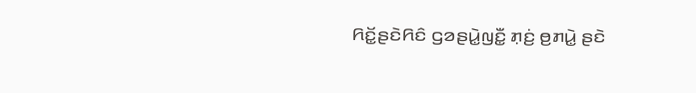ꤖꤢꤩ꤭ꤔꤢꤧꤖꤢꤨ ꤞꤤꤔꤣꤧ꤭ꤜꤢꤪ꤭ ꤊ꤫ꤢꤦ꤬ ꤥ꤬ꤊꤣꤧ꤭ ꤔꤢꤧ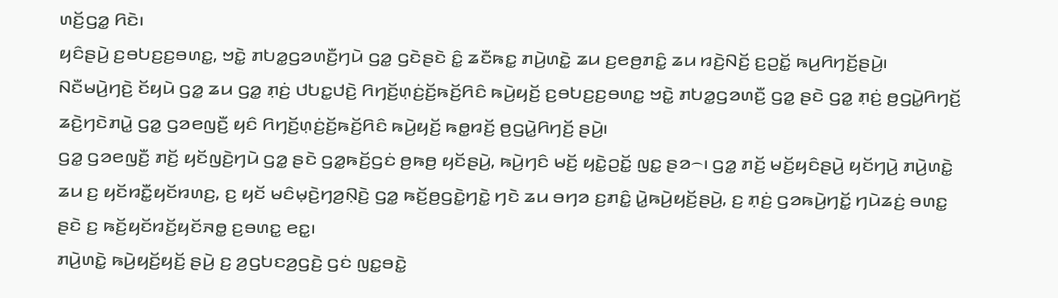ꤛꤢꤩ꤬ꤞꤤ꤭ ꤖꤢꤧ꤯
ꤟꤢꤨꤔꤣꤧ꤬ ꤢ꤬ꤋꤝꤢ꤬ꤢ꤬ꤋꤛꤢ꤭, ꤠꤢꤧ꤭ ꤊꤝꤤ꤭ꤞꤤꤛꤢꤪ꤬ꤚꤣꤧ ꤞꤤ꤭ ꤞꤢꤧꤔꤢꤧ ꤢꤨ꤭ ꤘꤢꤪꤒꤢ꤭ ꤊꤣꤧ꤬ꤛꤢꤧ꤭ ꤘꤣ ꤢ꤬ꤕꤥ꤬ꤊꤢꤨ꤭ ꤘꤣ ꤙꤢꤧ꤬ꤡꤢꤩ꤬ ꤢ꤬ꤑꤢꤩ꤭ ꤒꤣ꤬ꤖꤚꤢꤩ꤬ꤔꤣꤧ꤬꤯ ꤡꤢꤪꤗꤣꤧ꤬ꤚꤢꤧ꤬ ꤢꤩꤟꤣꤧ ꤞꤤ꤭ ꤘꤣ ꤞꤤ꤭ ꤊ꤫ꤢꤦ꤬ ꤓꤝꤢ꤭ꤓꤢꤧ꤬ ꤖꤚꤢꤩ꤬ꤛ꤫ꤢꤦ꤬ꤢꤩ꤬ꤒꤢꤩ꤬ꤖꤢꤨ ꤒꤣꤧ꤬ꤟꤢꤩ꤬ ꤢ꤬ꤋꤝꤢ꤬ꤢ꤬ꤋꤛꤢ꤭ ꤠꤢꤧ꤭ ꤊꤝꤤ꤭ꤞꤤꤛꤢꤪ꤬ ꤞꤤ꤭ ꤔꤢꤧ ꤞꤤ꤭ ꤊ꤫ꤢꤦ꤬ ꤥ꤬ꤞꤣꤧ꤭ꤖꤚꤢꤩ꤬ ꤘꤢꤧ꤬ꤚꤢꤧꤊꤣꤧ꤭ ꤞꤤ꤭ ꤞꤤꤕꤜꤢꤪ꤬ ꤟꤢꤨ ꤖꤚꤢꤩ꤬ꤛ꤫ꤢꤦ꤬ꤢꤩ꤬ꤒꤢꤩ꤬ꤖꤢꤨ ꤒꤣꤧ꤬ꤟꤢꤩ꤬ ꤒꤥ꤭ꤙꤢꤩ꤬ ꤥ꤬ꤞꤣꤧ꤭ꤖꤚꤢꤩ꤬ ꤔꤣꤧ꤬꤯
ꤞꤤ꤭ ꤞꤤꤕꤜꤢꤪ꤬ ꤊꤢꤩ꤬ ꤟꤢꤩꤜꤢꤧ꤬ꤚꤣꤧ ꤞꤤ꤭ ꤔꤢꤧ ꤞꤤ꤭ꤒꤢꤩ꤬ꤞꤢꤦ ꤥ꤬ꤒꤥ꤬ ꤟꤢꤩꤔꤣꤧ꤬, ꤒꤣꤧ꤬ꤚꤢꤨ ꤗꤢꤩ꤬ ꤟꤢꤧ꤭ꤑꤢꤩ꤭ ꤜꤢ꤭ ꤔꤤ꤮꤯ ꤞꤤ꤭ ꤊꤢꤩ꤬ ꤗꤢꤩ꤬ꤟꤢꤨꤔꤣꤧ꤬ ꤟꤢꤩꤚꤣꤧ꤬ ꤊꤣꤧ꤬ꤛꤢꤧ꤭ ꤘꤣ ꤢ꤬ ꤟꤢꤩꤙꤢꤪ꤭ꤟꤢꤩꤙꤛꤢ꤬, ꤢ꤬ ꤟꤢꤩ ꤗꤢꤨꤗ꤫ꤢꤧ꤬ꤚꤤ꤬ꤡ꤫ꤢꤧ꤬ ꤞꤤ꤭ ꤒꤢꤩ꤬ꤥ꤬ꤞꤢꤧ꤭ꤚꤢꤧ꤭ ꤚꤢꤧ ꤘꤣ ꤋꤚꤤ ꤢ꤬ꤊꤢꤨ꤭ ꤣꤧ꤭ꤒꤣꤧ꤬ꤟꤢꤩ꤬ꤔꤣꤧ꤬, ꤢ꤬ ꤊ꤫ꤢꤦ꤬ ꤞꤤꤒꤣꤧ꤬ꤚꤢꤩ꤭ ꤚꤣꤧꤘꤢꤦ꤬ ꤋꤛꤢ꤭ ꤔꤢꤧ ꤢ꤬ ꤒꤢꤩ꤬ꤟꤢꤩꤙꤢꤩ꤬ꤟꤢꤩꤏꤥ꤭ ꤢ꤬ꤋꤛꤢ꤭ ꤕꤢ꤭꤯
ꤊꤣꤧ꤬ꤛꤢꤧ꤭ ꤒꤣꤧ꤬ꤟꤢꤩ꤬ꤟꤢꤩ꤬ ꤔꤣꤧ꤬ ꤢ꤬ ꤤ꤬ꤞꤝꤢꤤ꤬ꤞꤢꤧ꤬ ꤞꤢꤦ ꤜꤢ꤭ꤋꤢꤧ꤭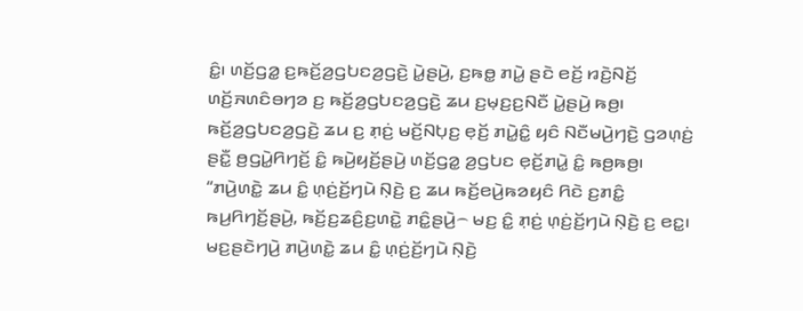ꤢꤨ꤭꤯ ꤛꤢꤩ꤬ꤞꤤ꤭ ꤢ꤬ꤒꤢꤩ꤬ꤤ꤬ꤞꤝꤢꤤ꤬ꤞꤢꤧ꤬ ꤣꤧ꤭ꤔꤣꤧ꤬, ꤢ꤬ꤒꤥ꤭ ꤊꤣꤧ꤭ ꤔꤢꤧ ꤕꤢꤩ꤬ ꤙꤢꤧ꤬ꤡꤢꤩ꤬ ꤛꤢꤩ꤬ꤏꤛꤢꤨꤋꤚꤤ ꤢ꤬ ꤒꤢꤩ꤬ꤤ꤬ꤞꤝꤢꤤ꤬ꤞꤢꤧ꤬ ꤘꤣ ꤢ꤬ꤗ꤫ꤢ꤬ꤢ꤬ꤡꤢꤪ ꤣꤧ꤭ꤔꤣꤧ꤬ ꤒꤥ꤬꤯ ꤒꤢꤩ꤬ꤤ꤬ꤞꤝꤢꤤ꤬ꤞꤢꤧ꤬ ꤘꤣ ꤢ꤬ ꤊ꤫ꤢꤦ꤬ ꤗꤢꤩ꤬ꤡꤝ꤫ꤢ꤬ ꤕ꤫ꤢꤩ꤬ ꤊꤣꤧ꤭ꤢꤨ꤭ ꤟꤢꤨ ꤡꤢꤪꤗꤣꤧ꤬ꤚꤢꤧ꤬ ꤞꤤꤛ꤫ꤢꤦ꤬ ꤔꤢꤪ꤭ ꤥ꤬ꤞꤣꤧ꤭ꤖꤚꤢꤩ꤬ ꤢꤨ꤭ ꤒꤣꤧ꤬ꤟꤢꤩ꤬ꤔꤣꤧ꤬ ꤛꤢꤩ꤬ꤞꤤ꤭ ꤤ꤬ꤞꤝꤢ ꤕ꤫ꤢꤩ꤬ꤊꤣꤧ꤭ ꤢꤨ꤭ ꤒꤥ꤬ꤒꤥ꤬꤯
“ꤊꤣꤧ꤬ꤛꤢꤧ꤭ ꤘꤣ ꤢꤨ꤭ ꤛ꤫ꤢꤦ꤬ꤢꤩ꤬ꤚꤣꤧ ꤡ꤫ꤢꤧ꤬ ꤢ꤬ ꤘꤣ ꤒꤢꤩ꤬ꤕꤣꤧ꤬ꤒꤤꤟꤢꤨ ꤖꤢꤧ ꤢ꤬ꤊꤢꤨ꤭ ꤒꤣ꤬ꤖꤚꤢꤩ꤬ꤔꤣꤧ꤬, ꤒꤢꤩ꤬ꤢ꤬ꤘꤢꤨ꤬ꤢ꤬ꤛꤢꤧ꤭ ꤊꤢꤨ꤭ꤔꤣꤧ꤬꤮ ꤗꤢ꤬ ꤢꤨ꤭ ꤊ꤫ꤢꤦ꤬ ꤛ꤫ꤢꤦ꤬ꤢꤩ꤬ꤚꤣꤧ ꤡ꤫ꤢꤧ꤬ ꤢ꤬ ꤕꤢ꤭꤯ ꤗꤢ꤬ꤔꤢꤧꤚꤣꤧ꤬ ꤊꤣꤧ꤬ꤛꤢꤧ꤭ ꤘꤣ ꤢꤨ꤭ ꤛ꤫ꤢꤦ꤬ꤢꤩ꤬ꤚꤣꤧ ꤡ꤫ꤢꤧ꤬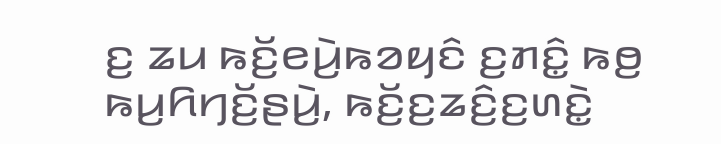ꤢ꤬ ꤘꤣ ꤒꤢꤩ꤬ꤕꤣꤧ꤬ꤒꤤꤟꤢꤨ ꤢ꤬ꤊꤢꤨ꤭ ꤒꤥ꤬ ꤒꤣ꤬ꤖꤚꤢꤩ꤬ꤔꤣꤧ꤬, ꤒꤢꤩ꤬ꤢ꤬ꤘꤢꤨ꤬ꤢ꤬ꤛꤢꤧ꤭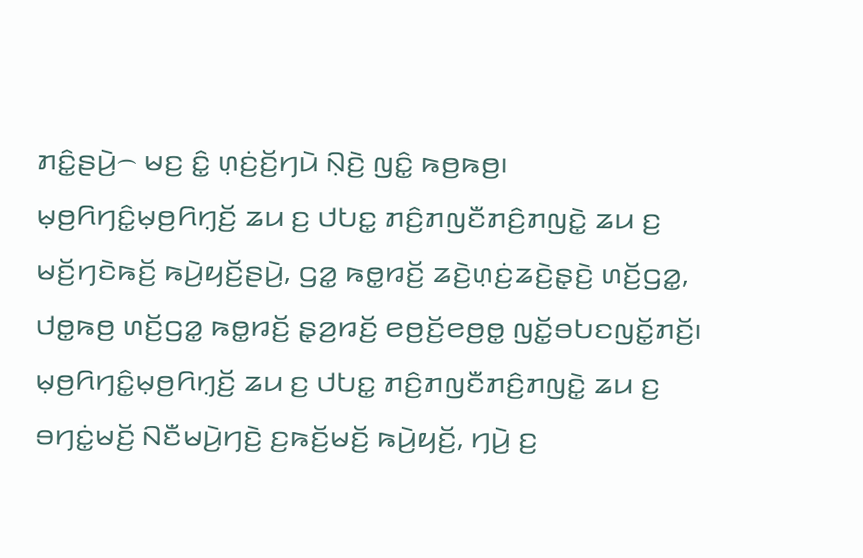ꤊꤢꤨ꤭ꤔꤣꤧ꤬꤮ ꤗꤢ꤬ ꤢꤨ꤭ ꤛ꤫ꤢꤦ꤬ꤢꤩ꤬ꤚꤣꤧ ꤡ꤫ꤢꤧ꤬ ꤜꤢꤨ꤭ ꤒꤥ꤬ꤒꤥ꤬꤯
ꤗ꤫ꤥ꤬ꤖꤚꤢꤨ꤭ꤗ꤫ꤥ꤬ꤖꤚ꤫ꤢꤩ꤬ ꤘꤣ ꤢ꤬ ꤓꤝꤢ꤭ ꤊꤢꤨ꤬ꤊꤜꤢꤪꤊꤢꤨ꤬ꤊꤜꤢꤧ꤭ ꤘꤣ ꤢ꤬ ꤗꤢꤩ꤬ꤚꤢꤧꤒꤢꤩ꤬ ꤒꤣꤧ꤬ꤟꤢꤩ꤬ꤔꤣꤧ꤬, ꤞꤤ꤭ ꤒꤥ꤭ꤙꤢꤩ꤬ ꤘꤢꤧ꤬ꤛ꤫ꤢꤦ꤬ꤘꤢꤧ꤬ꤔ꤫ꤢꤧ꤬ ꤛꤢꤩ꤬ꤞꤤ꤭, ꤓꤥ꤭ꤒꤥ꤬ ꤛꤢꤩ꤬ꤞꤤ꤭ ꤒꤥ꤭ꤙꤢꤩ꤬ ꤔ꤫ꤤ꤬ꤙꤢꤩ꤬ ꤕꤥ꤬ꤢꤩ꤬ꤕꤥ꤬ꤥ꤭ ꤜꤢꤩ꤭ꤋꤝꤢꤜꤢꤩ꤭ꤊꤢꤩ꤬꤯ ꤗ꤫ꤥ꤬ꤖꤚꤢꤨ꤭ꤗ꤫ꤥ꤬ꤖꤚ꤫ꤢꤩ꤬ ꤘꤣ ꤢ꤬ ꤓꤝꤢ꤭ ꤊꤢꤨ꤬ꤊꤜꤢꤪꤊꤢꤨ꤬ꤊꤜꤢꤧ꤭ ꤘꤣ ꤢ꤬ ꤋꤚꤢꤦ꤭ꤗꤢꤩ꤬ ꤡꤢꤪꤗꤣꤧ꤬ꤚꤢꤧ꤬ ꤢ꤬ꤒꤢꤩ꤬ꤗꤢꤩ꤬ ꤒꤣꤧ꤬ꤟꤢꤩ꤬, ꤚꤣꤧ꤬ ꤢ꤬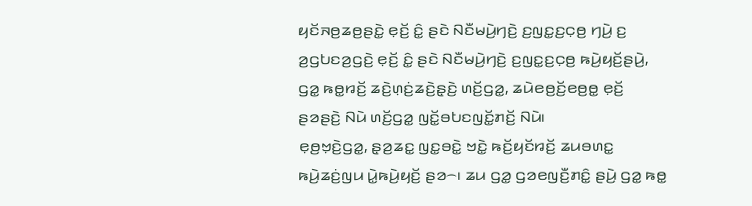ꤟꤢꤩꤏꤥ꤬ꤘꤥ꤬ꤔꤢꤧ꤭ ꤕ꤫ꤢꤩ꤬ ꤢꤨ꤭ ꤔꤢꤧ ꤡꤢꤪꤗꤣꤧ꤬ꤚꤢꤧ꤬ ꤢ꤬ꤜꤢ꤭ꤢ꤬ꤍ꤫ꤥ꤬ ꤚꤣꤧ꤬ ꤢ꤬ ꤤ꤬ꤞꤝꤢꤤ꤬ꤞꤢꤧ꤬ ꤕ꤫ꤢꤩ꤬ ꤢꤨ꤭ ꤔꤢꤧ ꤡꤢꤪꤗꤣꤧ꤬ꤚꤢꤧ꤬ ꤢ꤬ꤜꤢ꤭ꤢ꤬ꤍ꤫ꤥ꤬ ꤒꤣꤧ꤬ꤟꤢꤩ꤬ꤔꤣꤧ꤬, ꤞꤤ꤭ ꤒꤥ꤭ꤙꤢꤩ꤬ ꤘꤢꤧ꤬ꤛ꤫ꤢꤦ꤬ꤘꤢꤧ꤬ꤔ꤫ꤢꤧ꤬ ꤛꤢꤩ꤬ꤞꤤ꤭, ꤘꤣꤧꤕꤥ꤬ꤢꤩ꤬ꤕꤥ꤬ꤥ꤭ ꤕ꤫ꤢꤩ꤬ ꤔꤤꤔꤢꤧ꤬ ꤡꤣꤧ ꤛꤢꤩ꤬ꤞꤤ꤭ ꤜꤢꤩ꤭ꤋꤝꤢꤜꤢꤩ꤭ꤊꤢꤩ꤬ ꤡꤣꤧ꤯
ꤕ꤫ꤥ꤬ꤠ꤫ꤢꤧ꤬ꤞꤤ꤭, ꤔ꤫ꤤ꤬ꤘꤢ꤭ ꤜꤢ꤭ꤋꤢꤧ꤭ ꤠꤢꤧ꤭ ꤒꤢꤩ꤬ꤟꤢꤩꤙꤢꤩ꤬ ꤘꤣꤋꤛꤢ꤭ ꤒꤣꤧ꤬ꤘꤢꤦ꤬ꤜꤣ ꤣꤧ꤭ꤒꤣꤧ꤬ꤟꤢꤩ꤬ ꤔꤤ꤮꤯ ꤘꤣ ꤞꤤ꤭ ꤞꤤꤕꤜꤢꤪ꤬ꤊꤢꤨ꤭ ꤔꤣꤧ꤬ ꤞꤤ꤭ ꤒꤥ꤭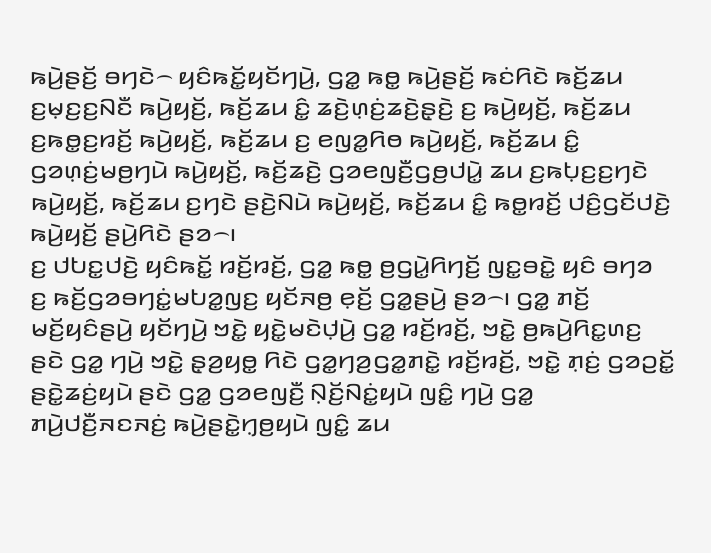ꤒꤣꤧ꤬ꤔꤢꤩ꤬ ꤋꤚꤢꤧ꤮ ꤟꤢꤨꤒꤢꤩ꤭ꤟꤢꤩꤚꤣꤧ꤬, ꤞꤤ꤭ ꤒꤥ꤭ ꤒꤣꤧ꤬ꤔꤢꤩ꤬ ꤒꤢꤦꤖꤢꤧ ꤒꤢꤩ꤬ꤘꤣ ꤢ꤬ꤗ꤫ꤢ꤬ꤢ꤬ꤡꤢꤪ ꤒꤣꤧ꤬ꤟꤢꤩ꤬, ꤒꤢꤩ꤬ꤘꤣ ꤢꤨ꤭ ꤘꤢꤧ꤬ꤛ꤫ꤢꤦ꤬ꤘꤢꤧ꤬ꤔ꤫ꤢꤧ꤬ ꤢ꤬ ꤒꤣꤧ꤬ꤟꤢꤩ꤬, ꤒꤢꤩ꤬ꤘꤣ ꤢ꤬ꤒꤥ꤭ꤢ꤬ꤙꤢꤩ꤬ ꤒꤣꤧ꤬ꤟꤢꤩ꤬, ꤒꤢꤩ꤬ꤘꤣ ꤢ꤬ ꤕꤜꤤ꤭ꤖꤥ ꤒꤣꤧ꤬ꤟꤢꤩ꤬, ꤒꤢꤩ꤬ꤘꤣ ꤢꤨ꤭ ꤞꤤꤛ꤫ꤢꤦ꤬ꤗꤥ꤬ꤚꤣꤧ ꤒꤣꤧ꤬ꤟꤢꤩ꤬, ꤒꤢꤩ꤬ꤘꤢꤧ꤬ ꤞꤤꤕꤜꤢꤪ꤬ꤞꤥ꤬ꤓꤣꤧ꤭ ꤘꤣ ꤢ꤬ꤒꤝ꤫ꤢ꤬ꤢ꤬ꤚꤢꤧ ꤒꤣꤧ꤬ꤟꤢꤩ꤬, ꤒꤢꤩ꤬ꤘꤣ ꤢ꤬ꤚꤢꤧ ꤔꤢꤧ꤬ꤡꤣꤧ ꤒꤣꤧ꤬ꤟꤢꤩ꤬, ꤒꤢꤩ꤬ꤘꤣ ꤢꤨ꤭ ꤒꤥ꤭ꤙꤢꤩ꤬ ꤓꤢꤨ꤬ꤞꤢꤩꤓꤢꤧ꤬ ꤒꤣꤧ꤬ꤟꤢꤩ꤬ ꤔꤣꤧ꤬ꤖꤢꤧ ꤔꤤ꤮꤯
ꤢ꤬ ꤓꤝꤢ꤭ꤓꤢꤧ꤬ ꤟꤢꤨꤒꤢꤩ꤭ ꤙꤢꤩ꤬ꤙꤢꤩ꤬, ꤞꤤ꤭ ꤒꤥ꤭ ꤥ꤬ꤞꤣꤧ꤭ꤖꤚꤢꤩ꤬ ꤜꤢ꤭ꤋꤢꤧ꤭ ꤟꤢꤨ ꤋꤚꤤ ꤢ꤬ ꤒꤢꤩ꤬ꤞꤤꤋꤚꤢꤦ꤭ꤗꤝꤤ꤭ꤜꤢ꤬ ꤟꤢꤩꤏꤥ꤬ ꤕ꤫ꤢꤩ꤬ ꤞꤤ꤭ꤔꤣꤧ꤬ ꤔꤤ꤮꤯ ꤞꤤ꤭ ꤊꤢꤩ꤬ ꤗꤢꤩ꤬ꤟꤢꤨꤔꤣꤧ꤬ ꤟꤢꤩꤚꤣꤧ꤬ ꤠꤢꤧ꤭ ꤟꤢꤧ꤭ꤗꤢꤧꤓ꤫ꤣꤧ꤬ ꤞꤤ꤭ ꤙꤢꤩ꤬ꤙꤢꤩ꤬, ꤠꤢꤧ꤭ ꤥ꤬ꤒꤣꤧ꤬ꤖꤢ꤭ꤛꤢ꤬ ꤔꤢꤧ ꤞꤤ꤭ ꤚꤣꤧ꤬ ꤠꤢꤧ꤭ ꤔ꤫ꤤ꤬ꤟꤥ꤭ ꤖꤢꤧ ꤞꤤ꤭ꤚꤤ꤬ꤞꤤ꤭ꤊꤢꤧ꤭ ꤙꤢꤩ꤬ꤙꤢꤩ꤬, ꤠꤢꤧ꤭ ꤊ꤫ꤢꤦ꤬ ꤞꤤꤑꤢꤩ꤭ ꤔꤢꤧ꤭ꤘꤢꤦ꤬ꤟꤣꤧ ꤔꤢꤧ ꤞꤤ꤭ ꤞꤤꤕꤜꤢꤪ꤬ ꤡ꤫ꤢꤩ꤬ꤡꤢꤦ꤭ꤟꤣꤧ ꤜꤢꤨ꤭ ꤚꤣꤧ꤬ ꤞꤤ꤭ ꤊꤣꤧ꤬ꤓꤢꤪ꤬ꤏꤢꤏꤢꤦ꤬ ꤒꤣꤧ꤬ꤔꤢꤧ꤭ꤚ꤫ꤥ꤬ꤟꤣꤧ ꤜꤢꤨ꤭ ꤘꤣ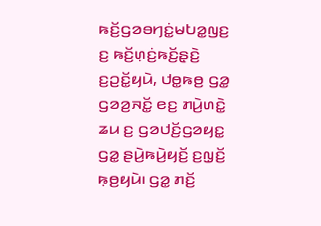ꤒꤢꤩ꤬ꤞꤤꤋꤚꤢꤦ꤭ꤗꤝꤤ꤭ꤜꤢ꤬ ꤢ꤬ ꤒꤢꤩ꤬ꤛ꤫ꤢꤦ꤬ꤒꤢꤩ꤬ꤔ꤫ꤢꤧ꤬ ꤢ꤬ꤑꤢꤩ꤭ꤟꤣꤧ, ꤓꤥ꤭ꤒꤥ꤬ ꤞꤤ꤭ ꤞꤤꤤ꤬ꤏꤢꤩ꤭ ꤕꤢ꤬ ꤊꤣꤧ꤬ꤛꤢꤧ꤭ ꤘꤣ ꤢ꤬ ꤞꤤꤓꤢꤩ꤬ꤞꤤꤟꤢ꤭ ꤞꤤ꤭ ꤔꤣꤧ꤬ꤒꤣꤧ꤬ꤟꤢꤩ꤬ ꤢ꤬ꤜ꤫ꤢꤩ꤬ ꤒ꤫ꤥ꤬ꤟꤣꤧ꤯ ꤞꤤ꤭ ꤊꤢꤩ꤬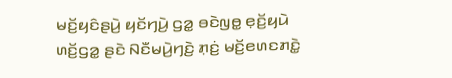ꤗꤢꤩ꤬ꤟꤢꤨꤔꤣꤧ꤬ ꤟꤢꤩꤚꤣꤧ꤬ ꤞꤤ꤭ ꤋꤢꤧꤜꤥ꤭ ꤕ꤫ꤢꤩ꤬ꤟꤣꤧ ꤛꤢꤩ꤬ꤞꤤ꤭ ꤔꤢꤧ ꤡꤢꤪꤗꤣꤧ꤬ꤚꤢꤧ꤬ ꤊ꤫ꤢꤦ꤬ ꤗꤢꤩ꤬ꤕꤛꤢꤊꤢꤧ꤭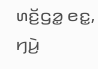ꤛꤢꤩ꤬ꤞꤤ꤭ ꤕꤢ꤭, ꤚꤣꤧ꤬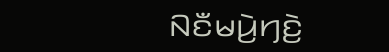ꤡꤢꤪꤗꤣꤧ꤬ꤚꤢꤧ꤬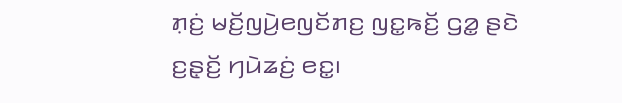ꤊ꤫ꤢꤦ꤬ ꤗꤢꤩ꤬ꤜꤣꤧ꤬ꤕꤜꤢꤩꤊꤢ꤬ ꤜꤢ꤭ꤒꤢꤩ꤬ ꤞꤤ꤭ ꤔꤢꤧ ꤢ꤬ꤔ꤫ꤢꤩ꤬ ꤚꤣꤧꤘꤢꤦ꤬ ꤕꤢ꤭꤯